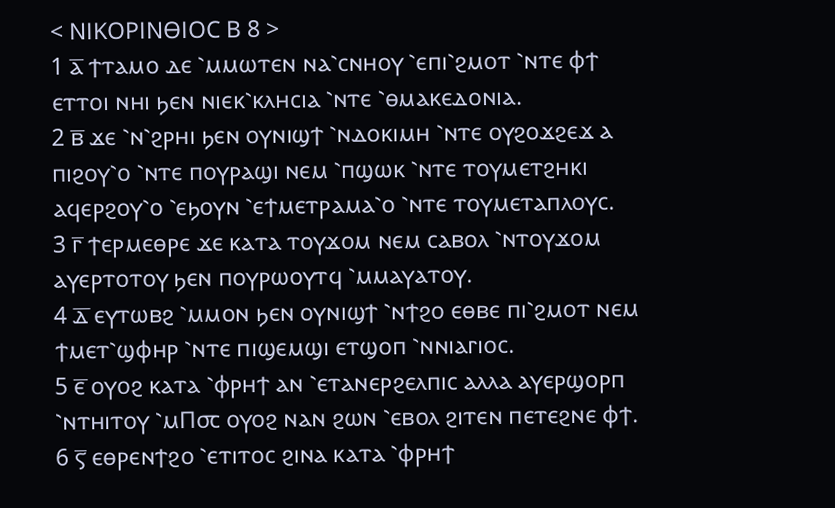< ⲚⲒⲔⲞⲢⲒⲚⲐⲒⲞⲤ Ⲃ 8 >
1 ⲁ̅ ϯⲧⲁⲙⲟ ⲇⲉ ⳿ⲙⲙⲱⲧⲉⲛ ⲛⲁ⳿ⲥⲛⲏⲟⲩ ⳿ⲉⲡⲓ⳿ϩⲙⲟⲧ ⳿ⲛⲧⲉ ⲫϯ ⲉⲧⲧⲟⲓ ⲛⲏⲓ ϧⲉⲛ ⲛⲓⲉⲕ⳿ⲕⲗⲏⲥⲓⲁ ⳿ⲛⲧⲉ ⳿ⲑⲙⲁⲕⲉⲇⲟⲛⲓⲁ.
2 ⲃ̅ ϫⲉ ⳿ⲛ⳿ϩⲣⲏⲓ ϧⲉⲛ ⲟⲩⲛⲓϣϯ ⳿ⲛⲇⲟⲕⲓⲙⲏ ⳿ⲛⲧⲉ ⲟⲩϩⲟϫϩⲉϫ ⲁ ⲡⲓϩⲟⲩ⳿ⲟ ⳿ⲛⲧⲉ ⲡⲟⲩⲣⲁϣⲓ ⲛⲉⲙ ⳿ⲡϣⲱⲕ ⳿ⲛⲧⲉ ⲧⲟⲩⲙⲉⲧϩⲏⲕⲓ ⲁϥⲉⲣϩⲟⲩ⳿ⲟ ⳿ⲉϧⲟⲩⲛ ⳿ⲉϯⲙⲉⲧⲣⲁⲙⲁ⳿ⲟ ⳿ⲛⲧⲉ ⲧⲟⲩⲙⲉⲧⲁⲡⲗⲟⲩⲥ.
3 ⲅ̅ ϯⲉⲣⲙⲉⲑⲣⲉ ϫⲉ ⲕⲁⲧⲁ ⲧⲟⲩϫⲟⲙ ⲛⲉⲙ ⲥⲁⲃⲟⲗ ⳿ⲛⲧⲟⲩϫⲟⲙ ⲁⲩⲉⲣⲧⲟⲧⲟⲩ ϧⲉⲛ ⲡⲟⲩⲣⲱⲟⲩⲧϥ ⳿ⲙⲙⲁⲩⲁⲧⲟⲩ.
4 ⲇ̅ ⲉⲩⲧⲱⲃϩ ⳿ⲙⲙⲟⲛ ϧⲉⲛ ⲟⲩⲛⲓϣϯ ⳿ⲛϯϩⲟ ⲉⲑⲃⲉ ⲡⲓ⳿ϩⲙⲟⲧ ⲛⲉⲙ ϯⲙⲉⲧ⳿ϣⲫⲏⲣ ⳿ⲛⲧⲉ ⲡⲓϣⲉⲙϣⲓ ⲉⲧϣⲟⲡ ⳿ⲛⲛⲓⲁⲅⲓⲟⲥ.
5 ⲉ̅ ⲟⲩⲟϩ ⲕⲁⲧⲁ ⳿ⲫⲣⲏϯ ⲁⲛ ⳿ⲉⲧⲁⲛⲉⲣϩⲉⲗⲡⲓⲥ ⲁⲗⲗⲁ ⲁⲩⲉⲣϣⲟⲣⲡ ⳿ⲛⲧⲏⲓⲧⲟⲩ ⳿ⲙⲠ⳪ ⲟⲩⲟϩ ⲛⲁⲛ ϩⲱⲛ ⳿ⲉⲃⲟⲗ ϩⲓⲧⲉⲛ ⲡⲉⲧⲉϩⲛⲉ ⲫϯ.
6 ⲋ̅ ⲉⲑⲣⲉⲛϯϩⲟ ⳿ⲉⲧⲓⲧⲟⲥ ϩⲓⲛⲁ ⲕⲁⲧⲁ ⳿ⲫⲣⲏϯ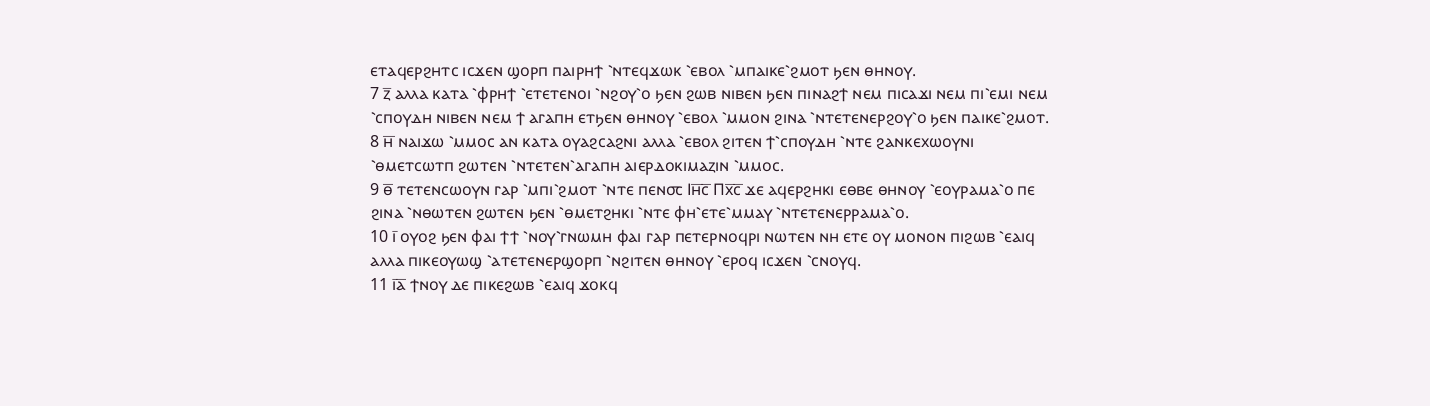ⲉⲧⲁϥⲉⲣϩⲏⲧⲥ ⲓⲥϫⲉⲛ ϣⲟⲣⲡ ⲡⲁⲓⲣⲏϯ ⳿ⲛⲧⲉϥϫⲱⲕ ⳿ⲉⲃⲟⲗ ⳿ⲙⲡⲁⲓⲕⲉ⳿ϩⲙⲟⲧ ϧⲉⲛ ⲑⲏⲛⲟⲩ.
7 ⲍ̅ ⲁⲗⲗⲁ ⲕⲁⲧⲁ ⳿ⲫⲣⲏϯ ⳿ⲉⲧⲉⲧⲉⲛⲟⲓ ⳿ⲛϩⲟⲩ⳿ⲟ ϧⲉⲛ ϩⲱⲃ ⲛⲓⲃⲉⲛ ϧⲉⲛ ⲡⲓⲛⲁϩϯ ⲛⲉⲙ ⲡⲓⲥⲁϫⲓ ⲛⲉⲙ ⲡⲓ⳿ⲉⲙⲓ ⲛⲉⲙ ⳿ⲥⲡⲟⲩⲇⲏ ⲛⲓⲃⲉⲛ ⲛⲉⲙ ϯ ⲁⲅⲁⲡⲏ ⲉⲧϧⲉⲛ ⲑⲏⲛⲟⲩ ⳿ⲉⲃⲟⲗ ⳿ⲙⲙⲟⲛ ϩⲓⲛⲁ ⳿ⲛⲧⲉⲧⲉⲛⲉⲣϩⲟⲩ⳿ⲟ ϧⲉⲛ ⲡⲁⲓⲕⲉ⳿ϩⲙⲟⲧ.
8 ⲏ̅ ⲛⲁⲓϫⲱ ⳿ⲙⲙⲟⲥ ⲁⲛ ⲕⲁⲧⲁ ⲟⲩⲁϩⲥⲁϩⲛⲓ ⲁⲗⲗⲁ ⳿ⲉⲃⲟⲗ ϩⲓⲧⲉⲛ ϯ⳿ⲥⲡⲟⲩⲇⲏ ⳿ⲛⲧⲉ ϩⲁⲛⲕⲉⲭⲱⲟⲩⲛⲓ ⳿ⲑⲙⲉⲧⲥⲱⲧⲡ ϩⲱⲧⲉⲛ ⳿ⲛⲧⲉⲧⲉⲛ⳿ⲁⲅⲁⲡⲏ ⲁⲓⲉⲣⲇⲟⲕⲓⲙⲁⲍⲓⲛ ⳿ⲙⲙⲟⲥ.
9 ⲑ̅ ⲧⲉⲧⲉⲛⲥⲱⲟⲩⲛ ⲅⲁⲣ ⳿ⲙⲡⲓ⳿ϩⲙⲟⲧ ⳿ⲛⲧⲉ ⲡⲉⲛ⳪ Ⲓⲏ̅ⲥ̅ Ⲡⲭ̅ⲥ̅ ϫⲉ ⲁϥⲉⲣϩⲏⲕⲓ ⲉⲑⲃⲉ ⲑⲏⲛⲟⲩ ⳿ⲉⲟⲩⲣⲁⲙⲁ⳿ⲟ ⲡⲉ ϩⲓⲛⲁ ⳿ⲛⲑⲱⲧⲉⲛ ϩⲱⲧⲉⲛ ϧⲉⲛ ⳿ⲑⲙⲉⲧϩⲏⲕⲓ ⳿ⲛⲧⲉ ⲫⲏ⳿ⲉⲧⲉ⳿ⲙⲙⲁⲩ ⳿ⲛⲧⲉⲧⲉⲛⲉⲣⲣⲁⲙⲁ⳿ⲟ.
10 ⲓ̅ ⲟⲩⲟϩ ϧⲉⲛ ⲫⲁⲓ ϯϯ ⳿ⲛⲟⲩ⳿ⲅⲛⲱⲙⲏ ⲫⲁⲓ ⲅⲁⲣ ⲡⲉⲧⲉⲣⲛⲟϥⲣⲓ ⲛⲱⲧⲉⲛ ⲛⲏ ⲉⲧⲉ ⲟⲩ ⲙⲟⲛⲟⲛ ⲡⲓϩⲱⲃ ⳿ⲉⲁⲓϥ ⲁⲗⲗⲁ ⲡⲓⲕⲉⲟⲩⲱϣ ⳿ⲁⲧⲉⲧⲉⲛⲉⲣϣⲟⲣⲡ ⳿ⲛϩⲓⲧⲉⲛ ⲑⲏⲛⲟⲩ ⳿ⲉⲣⲟϥ ⲓⲥϫⲉⲛ ⳿ⲥⲛⲟⲩϥ.
11 ⲓ̅ⲁ̅ ϯⲛⲟⲩ ⲇⲉ ⲡⲓⲕⲉϩⲱⲃ ⳿ⲉⲁⲓϥ ϫⲟⲕϥ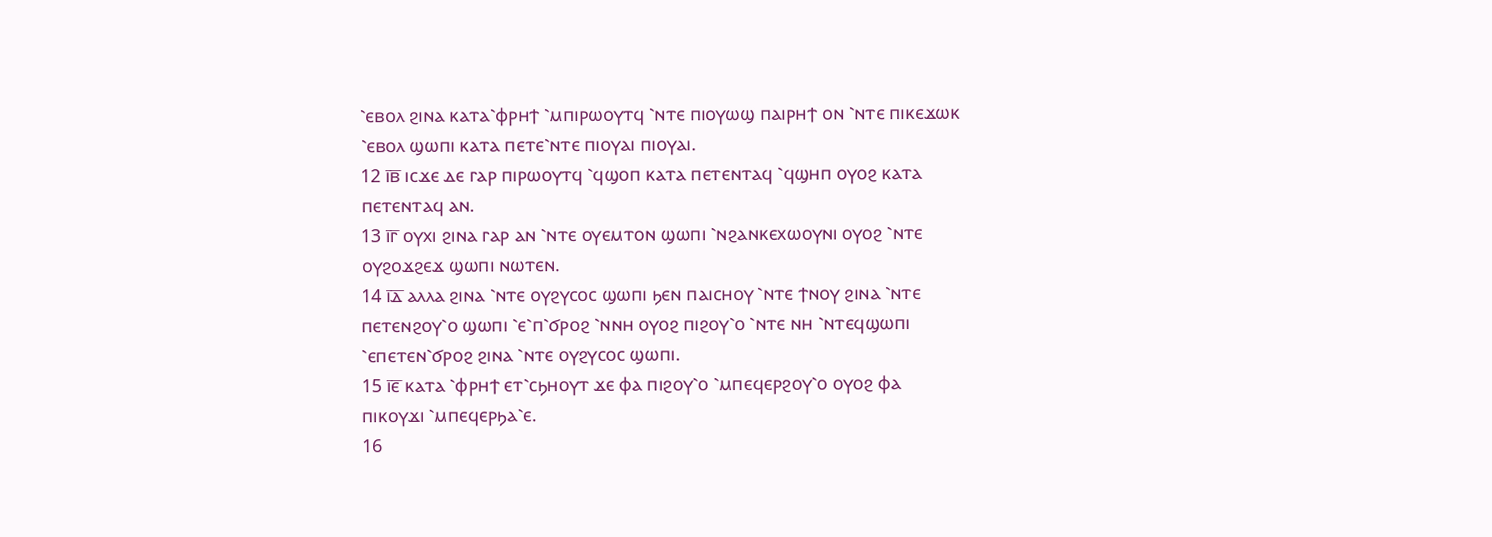⳿ⲉⲃⲟⲗ ϩⲓⲛⲁ ⲕⲁⲧⲁ⳿ⲫⲣⲏϯ ⳿ⲙⲡⲓⲣⲱⲟⲩⲧϥ ⳿ⲛⲧⲉ ⲡⲓⲟⲩⲱϣ ⲡⲁⲓⲣⲏϯ ⲟⲛ ⳿ⲛⲧⲉ ⲡⲓⲕⲉϫⲱⲕ ⳿ⲉⲃⲟⲗ ϣⲱⲡⲓ ⲕⲁⲧⲁ ⲡⲉⲧⲉ⳿ⲛⲧⲉ ⲡⲓⲟⲩⲁⲓ ⲡⲓⲟⲩⲁⲓ.
12 ⲓ̅ⲃ̅ ⲓⲥϫⲉ ⲇⲉ ⲅⲁⲣ ⲡⲓⲣⲱⲟⲩⲧϥ ⳿ϥϣⲟⲡ ⲕⲁⲧⲁ ⲡⲉⲧⲉⲛⲧⲁϥ ⳿ϥϣⲏⲡ ⲟⲩⲟϩ ⲕⲁⲧⲁ ⲡⲉⲧⲉⲛⲧⲁϥ ⲁⲛ.
13 ⲓ̅ⲅ̅ ⲟⲩⲭⲓ ϩⲓⲛⲁ ⲅⲁⲣ ⲁⲛ ⳿ⲛⲧⲉ ⲟⲩⲉⲙⲧⲟⲛ ϣⲱⲡⲓ ⳿ⲛϩⲁⲛⲕⲉⲭⲱⲟⲩⲛⲓ ⲟⲩⲟϩ ⳿ⲛⲧⲉ ⲟⲩϩⲟϫϩⲉϫ ϣⲱⲡⲓ ⲛⲱⲧⲉⲛ.
14 ⲓ̅ⲇ̅ ⲁⲗⲗⲁ ϩⲓⲛⲁ ⳿ⲛⲧⲉ ⲟⲩϩⲩⲥⲟⲥ ϣⲱⲡⲓ ϧⲉⲛ ⲡⲁⲓⲥⲏⲟⲩ ⳿ⲛⲧⲉ ϯⲛⲟⲩ ϩⲓⲛⲁ ⳿ⲛⲧⲉ ⲡⲉⲧⲉⲛϩⲟⲩ⳿ⲟ ϣⲱⲡⲓ ⳿ⲉ⳿ⲡ⳿ϭⲣⲟϩ ⳿ⲛⲛⲏ ⲟⲩⲟϩ ⲡⲓϩⲟⲩ⳿ⲟ ⳿ⲛⲧⲉ ⲛⲏ ⳿ⲛⲧⲉϥϣⲱⲡⲓ ⳿ⲉⲡⲉⲧⲉⲛ⳿ϭⲣⲟϩ ϩⲓⲛⲁ ⳿ⲛⲧⲉ ⲟⲩϩⲩⲥⲟⲥ ϣⲱⲡⲓ.
15 ⲓ̅ⲉ̅ ⲕⲁⲧⲁ ⳿ⲫⲣⲏϯ ⲉⲧ⳿ⲥϧⲏⲟⲩⲧ ϫⲉ ⲫⲁ ⲡⲓϩⲟⲩ⳿ⲟ ⳿ⲙⲡⲉϥⲉⲣϩⲟⲩ⳿ⲟ ⲟⲩⲟϩ ⲫⲁ ⲡⲓⲕⲟⲩϫⲓ ⳿ⲙⲡⲉϥⲉⲣϧⲁ⳿ⲉ.
16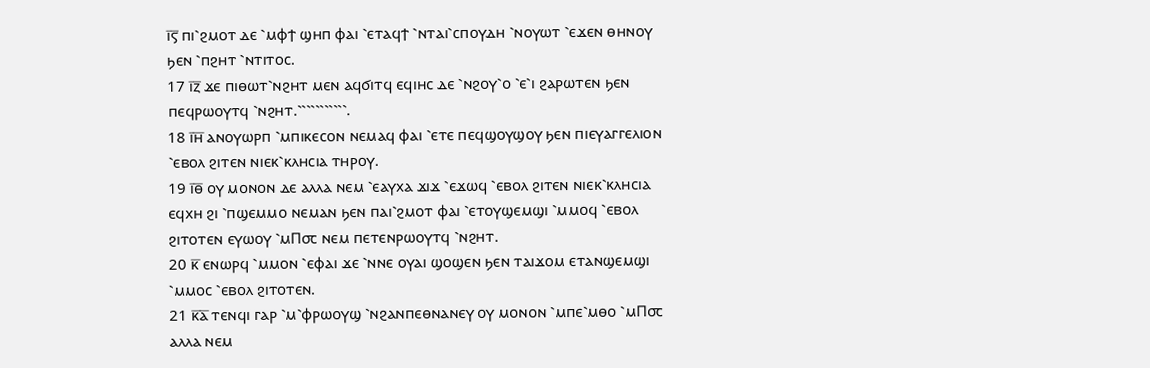ⲓ̅ⲋ̅ ⲡⲓ⳿ϩⲙⲟⲧ ⲇⲉ ⳿ⲙⲫϯ ϣⲏⲡ ⲫⲁⲓ ⳿ⲉⲧⲁϥϯ ⳿ⲛⲧⲁⲓ⳿ⲥⲡⲟⲩⲇⲏ ⳿ⲛⲟⲩⲱⲧ ⳿ⲉϫⲉⲛ ⲑⲏⲛⲟⲩ ϧⲉⲛ ⳿ⲡϩⲏⲧ ⳿ⲛⲧⲓⲧⲟⲥ.
17 ⲓ̅ⲍ̅ ϫⲉ ⲡⲓⲑⲱⲧ⳿ⲛϩⲏⲧ ⲙⲉⲛ ⲁϥϭⲓⲧϥ ⲉϥⲓⲏⲥ ⲇⲉ ⳿ⲛϩⲟⲩ⳿ⲟ ⳿ⲉ⳿ⲓ ϩⲁⲣⲱⲧⲉⲛ ϧⲉⲛ ⲡⲉϥⲣⲱⲟⲩⲧϥ ⳿ⲛϩⲏⲧ.⳿⳿⳿⳿⳿⳿⳿⳿⳿⳿⳿.
18 ⲓ̅ⲏ̅ ⲁⲛⲟⲩⲱⲣⲡ ⳿ⲙⲡⲓⲕⲉⲥⲟⲛ ⲛⲉⲙⲁϥ ⲫⲁⲓ ⳿ⲉⲧⲉ ⲡⲉϥϣⲟⲩϣⲟⲩ ϧⲉⲛ ⲡⲓⲉⲩⲁⲅⲅⲉⲗⲓⲟⲛ ⳿ⲉⲃⲟⲗ ϩⲓⲧⲉⲛ ⲛⲓⲉⲕ⳿ⲕⲗⲏⲥⲓⲁ ⲧⲏⲣⲟⲩ.
19 ⲓ̅ⲑ̅ ⲟⲩ ⲙⲟⲛⲟⲛ ⲇⲉ ⲁⲗⲗⲁ ⲛⲉⲙ ⳿ⲉⲁⲩⲭⲁ ϫⲓϫ ⳿ⲉϫⲱϥ ⳿ⲉⲃⲟⲗ ϩⲓⲧⲉⲛ ⲛⲓⲉⲕ⳿ⲕⲗⲏⲥⲓⲁ ⲉϥⲭⲏ ϩⲓ ⳿ⲡϣⲉⲙⲙⲟ ⲛⲉⲙⲁⲛ ϧⲉⲛ ⲡⲁⲓ⳿ϩⲙⲟⲧ ⲫⲁⲓ ⳿ⲉⲧⲟⲩϣⲉⲙϣⲓ ⳿ⲙⲙⲟϥ ⳿ⲉⲃⲟⲗ ϩⲓⲧⲟⲧⲉⲛ ⲉⲩⲱⲟⲩ ⳿ⲙⲠ⳪ ⲛⲉⲙ ⲡⲉⲧⲉⲛⲣⲱⲟⲩⲧϥ ⳿ⲛϩⲏⲧ.
20 ⲕ̅ ⲉⲛⲱⲣϥ ⳿ⲙⲙⲟⲛ ⳿ⲉⲫⲁⲓ ϫⲉ ⳿ⲛⲛⲉ ⲟⲩⲁⲓ ϣⲟϣⲉⲛ ϧⲉⲛ ⲧⲁⲓϫⲟⲙ ⲉⲧⲁⲛϣⲉⲙϣⲓ ⳿ⲙⲙⲟⲥ ⳿ⲉⲃⲟⲗ ϩⲓⲧⲟⲧⲉⲛ.
21 ⲕ̅ⲁ̅ ⲧⲉⲛϥⲓ ⲅⲁⲣ ⳿ⲙ⳿ⲫⲣⲱⲟⲩϣ ⳿ⲛϩⲁⲛⲡⲉⲑⲛⲁⲛⲉⲩ ⲟⲩ ⲙⲟⲛⲟⲛ ⳿ⲙⲡⲉ⳿ⲙⲑⲟ ⳿ⲙⲠ⳪ ⲁⲗⲗⲁ ⲛⲉⲙ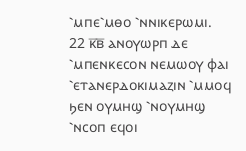⳿ⲙⲡⲉ⳿ⲙⲑⲟ ⳿ⲛⲛⲓⲕⲉⲣⲱⲙⲓ.
22 ⲕ̅ⲃ̅ ⲁⲛⲟⲩⲱⲣⲡ ⲇⲉ ⳿ⲙⲡⲉⲛⲕⲉⲥⲟⲛ ⲛⲉⲙⲱⲟⲩ ⲫⲁⲓ ⳿ⲉⲧⲁⲛⲉⲣⲇⲟⲕⲓⲙⲁⲍⲓⲛ ⳿ⲙⲙⲟϥ ϧⲉⲛ ⲟⲩⲙⲏϣ ⳿ⲛⲟⲩⲙⲏϣ ⳿ⲛⲥⲟⲡ ⲉϥⲟⲓ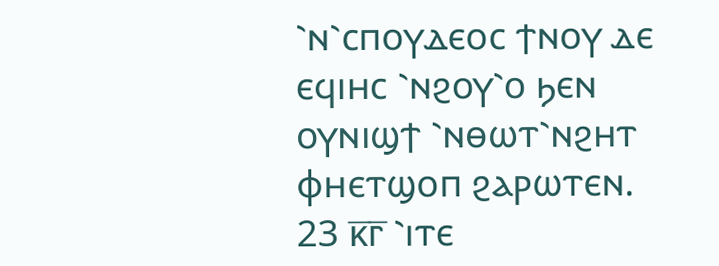⳿ⲛ⳿ⲥⲡⲟⲩⲇⲉⲟⲥ ϯⲛⲟⲩ ⲇⲉ ⲉϥⲓⲏⲥ ⳿ⲛϩⲟⲩ⳿ⲟ ϧⲉⲛ ⲟⲩⲛⲓϣϯ ⳿ⲛⲑⲱⲧ⳿ⲛϩⲏⲧ ⲫⲏⲉⲧϣⲟⲡ ϩⲁⲣⲱⲧⲉⲛ.
23 ⲕ̅ⲅ̅ ⳿ⲓⲧⲉ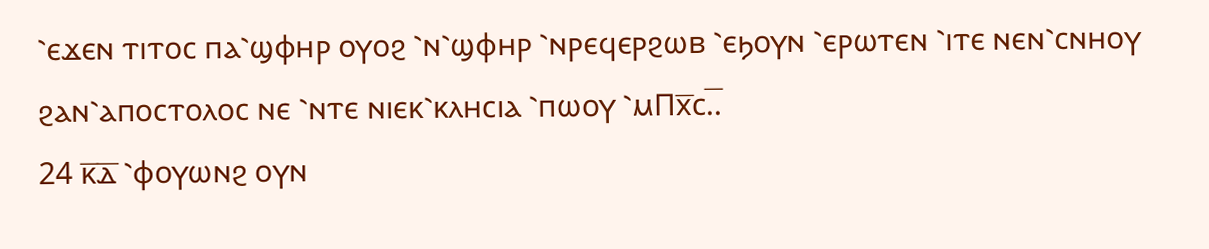⳿ⲉϫⲉⲛ ⲧⲓⲧⲟⲥ ⲡⲁ⳿ϣⲫⲏⲣ ⲟⲩⲟϩ ⳿ⲛ⳿ϣⲫⲏⲣ ⳿ⲛⲣⲉϥⲉⲣϩⲱⲃ ⳿ⲉϧⲟⲩⲛ ⳿ⲉⲣⲱⲧⲉⲛ ⳿ⲓⲧⲉ ⲛⲉⲛ⳿ⲥⲛⲏⲟⲩ ϩⲁⲛ⳿ⲁⲡⲟⲥⲧⲟⲗⲟⲥ ⲛⲉ ⳿ⲛⲧⲉ ⲛⲓⲉⲕ⳿ⲕⲗⲏⲥⲓⲁ ⳿ⲡⲱⲟⲩ ⳿ⲙⲠⲭ̅ⲥ.̅.
24 ⲕ̅ⲇ̅ ⳿ⲫⲟⲩⲱⲛϩ ⲟⲩⲛ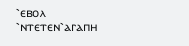⳿ⲉⲃⲟⲗ ⳿ⲛⲧⲉⲧⲉⲛ⳿ⲁⲅⲁⲡⲏ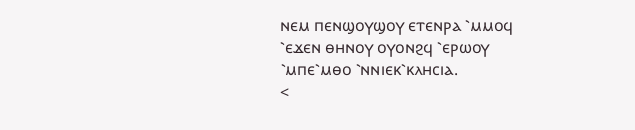ⲛⲉⲙ ⲡⲉⲛϣⲟⲩϣⲟⲩ ⲉⲧⲉⲛⲣⲁ ⳿ⲙⲙⲟϥ ⳿ⲉϫⲉⲛ ⲑⲏⲛⲟⲩ ⲟⲩⲟⲛϩϥ ⳿ⲉⲣⲱⲟⲩ ⳿ⲙⲡⲉ⳿ⲙⲑⲟ ⳿ⲛⲛⲓⲉⲕ⳿ⲕⲗⲏⲥⲓⲁ.
<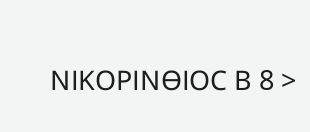ⲚⲒⲔⲞⲢⲒⲚⲐⲒⲞⲤ Ⲃ 8 >